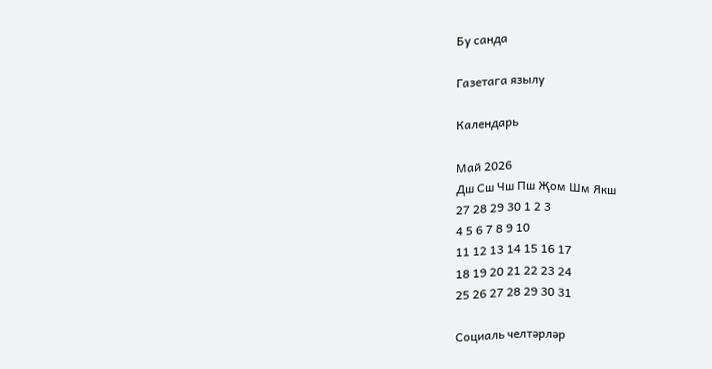Бу санда

Газетага язылу

Календарь

Май 2026
Дш Сш Чш Пш Җом Шм Якш
27 28 29 30 1 2 3
4 5 6 7 8 9 10
11 12 13 14 15 16 17
18 19 20 21 22 23 24
25 26 27 28 29 30 31

Социаль челтәрләр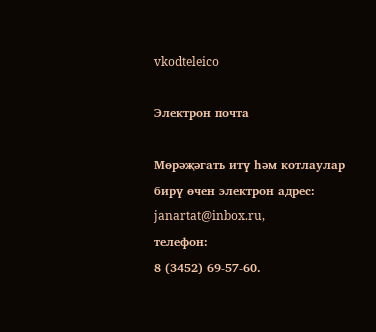vkodteleico

Электрон почта

Мөрәҗәгать итү һәм котлаулар бирү өчен электрон адрес:
janartat@inbox.ru,
телефон:
8 (3452) 69-57-60.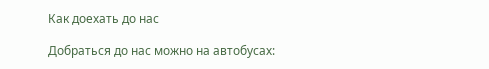Как доехать до нас

Добраться до нас можно на автобусах: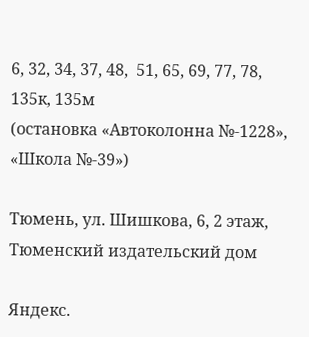6, 32, 34, 37, 48,  51, 65, 69, 77, 78, 135к, 135м
(остановка «Автоколонна №-1228», «Школа №-39»)

Тюмень, ул. Шишкова, 6, 2 этаж, Тюменский издательский дом

Яндекс.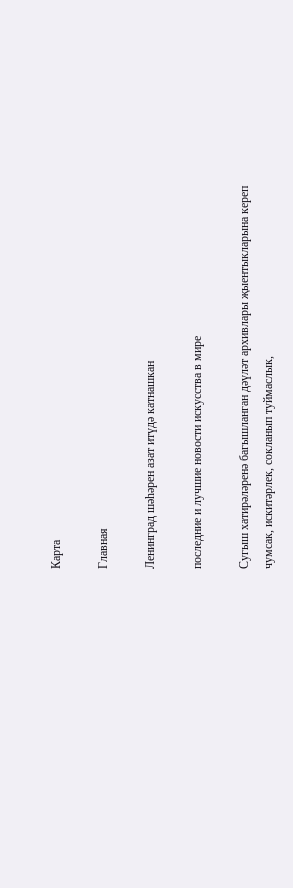Карта

Главная

Ленинград шәһәрен азат итүдә катнашкан

последние и лучшие новости искусства в мире

Сугыш хатирәләренә багышланган дәүләт архивлары җыентыкларына кереп чумсак, искитәрлек, сокланып туймаслык,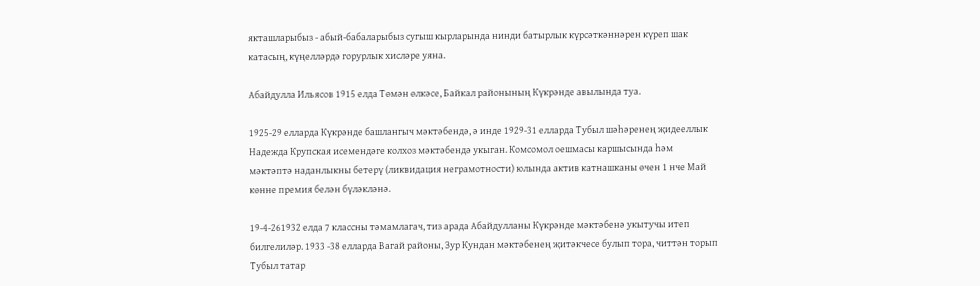якташларыбыз - абый-бабаларыбыз сугыш кырларында нинди батырлык күрсәткәннәрен күреп шак катасың, күңелләрдә горурлык хисләре уяна.

Абайдулла Ильясов 1915 елда Төмән өлкәсе, Байкал районының Күкрәнде авылында туа.

1925-29 елларда Күкрәнде башлангыч мәктәбендә, ә инде 1929-31 елларда Тубыл шәһәренең җидееллык Надежда Крупская исемендәге колхоз мәктәбендә укыган. Комсомол оешмасы каршысында һәм мәктәптә наданлыкны бетерү (ликвидация неграмотности) юлында актив катнашканы өчен 1 нче Май көнне премия белән бүләкләнә.

19-4-261932 елда 7 классны тәмамлагач, тиз арада Абайдулланы Күкрәнде мәктәбенә укытучы итеп билгелиләр. 1933 -38 елларда Вагай районы, Зур Кундан мәктәбенең җитәкчесе булып тора, читтән торып Тубыл татар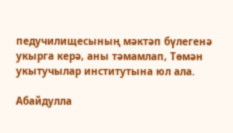педучилищесының мәктәп бүлегенә укырга керә, аны тәмамлап, Төмән укытучылар институтына юл ала.

Абайдулла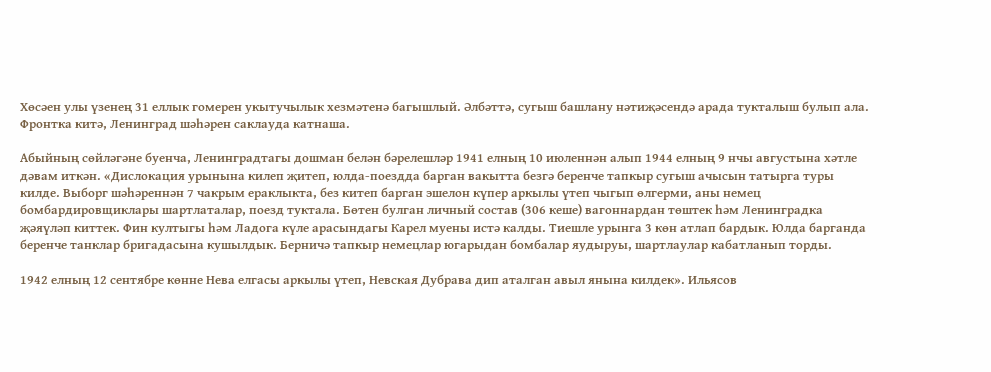Хөсәен улы үзенең 31 еллык гомерен укытучылык хезмәтенә багышлый. Әлбәттә, сугыш башлану нәтиҗәсендә арада тукталыш булып ала. Фронтка китә, Ленинград шәһәрен саклауда катнаша.

Абыйның сөйләгәне буенча, Ленинградтагы дошман белән бәрелешләр 1941 елның 10 июленнән алып 1944 елның 9 нчы августына хәтле дәвам иткән. «Дислокация урынына килеп җитеп, юлда-поездда барган вакытта безгә беренче тапкыр сугыш ачысын татырга туры килде. Выборг шәһәреннән 7 чакрым ераклыкта, без китеп барган эшелон күпер аркылы үтеп чыгып өлгерми, аны немец бомбардировщиклары шартлаталар, поезд туктала. Бөтен булган личный состав (306 кеше) вагоннардан төштек һәм Ленинградка җәяүләп киттек. Фин култыгы һәм Ладога күле арасындагы Карел муены истә калды. Тиешле урынга 3 көн атлап бардык. Юлда барганда беренче танклар бригадасына кушылдык. Берничә тапкыр немецлар югарыдан бомбалар яудыруы, шартлаулар кабатланып торды.

1942 елның 12 сентябре көнне Нева елгасы аркылы үтеп, Невская Дубрава дип аталган авыл янына килдек». Ильясов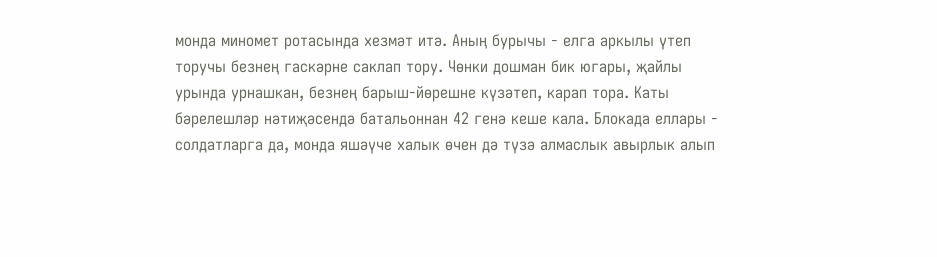монда миномет ротасында хезмәт итә. Аның бурычы - елга аркылы үтеп торучы безнең гаскәрне саклап тору. Чөнки дошман бик югары, җайлы урында урнашкан, безнең барыш-йөрешне күзәтеп, карап тора. Каты бәрелешләр нәтиҗәсендә батальоннан 42 генә кеше кала. Блокада еллары - солдатларга да, монда яшәүче халык өчен дә түзә алмаслык авырлык алып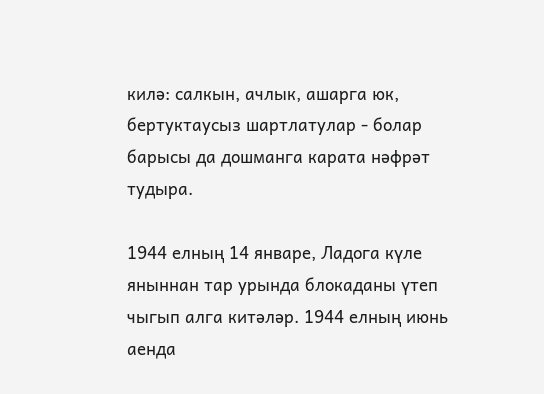килә: салкын, ачлык, ашарга юк, бертуктаусыз шартлатулар - болар барысы да дошманга карата нәфрәт тудыра.

1944 елның 14 январе, Ладога күле яныннан тар урында блокаданы үтеп чыгып алга китәләр. 1944 елның июнь аенда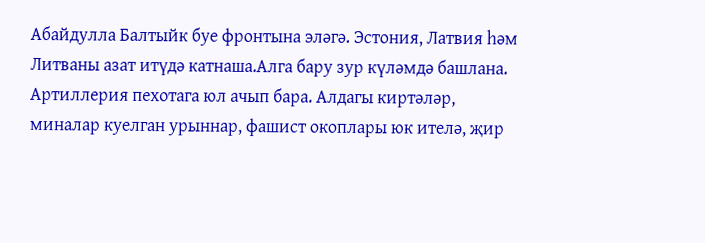Абайдулла Балтыйк буе фронтына эләгә. Эстония, Латвия һәм Литваны азат итүдә катнаша.Алга бару зур күләмдә башлана. Артиллерия пехотага юл ачып бара. Алдагы киртәләр, миналар куелган урыннар, фашист окоплары юк ителә, җир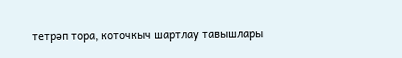тетрәп тора, коточкыч шартлау тавышлары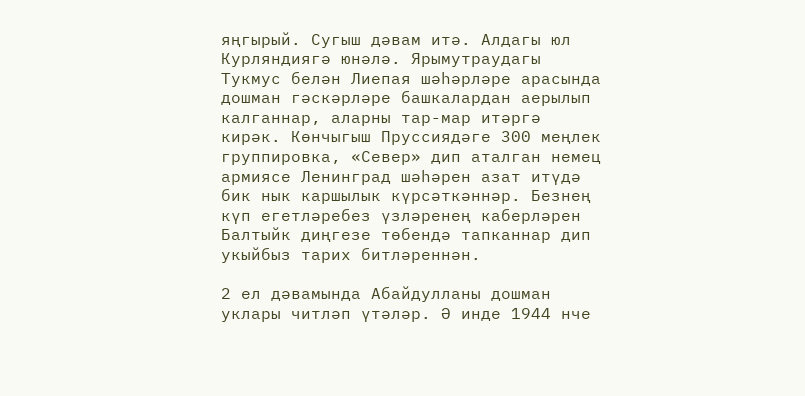яңгырый. Сугыш дәвам итә. Алдагы юл Курляндиягә юнәлә. Ярымутраудагы Тукмус белән Лиепая шәһәрләре арасында дошман гәскәрләре башкалардан аерылып калганнар, аларны тар-мар итәргә кирәк. Көнчыгыш Пруссиядәге 300 меңлек группировка, «Север» дип аталган немец армиясе Ленинград шәһәрен азат итүдә бик нык каршылык күрсәткәннәр. Безнең күп егетләребез үзләренең каберләрен Балтыйк диңгезе төбендә тапканнар дип укыйбыз тарих битләреннән.

2 ел дәвамында Абайдулланы дошман уклары читләп үтәләр. Ә инде 1944 нче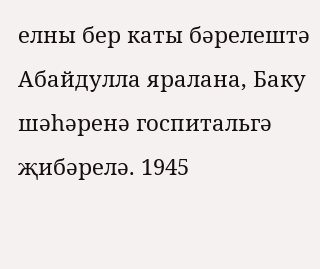елны бер каты бәрелештә Абайдулла яралана, Баку шәһәренә госпитальгә җибәрелә. 1945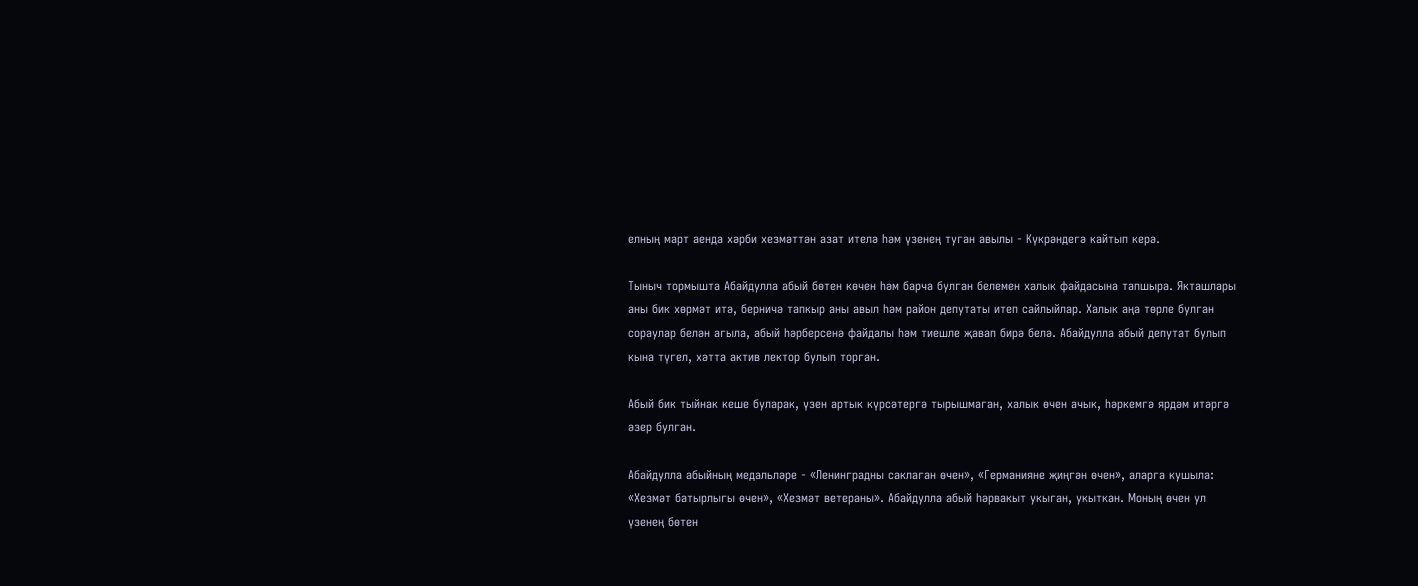елның март аенда хәрби хезмәттән азат ителә һәм үзенең туган авылы - Күкрәндегә кайтып керә.

Тыныч тормышта Абайдулла абый бөтен көчен һәм барча булган белемен халык файдасына тапшыра. Якташлары аны бик хөрмәт итә, берничә тапкыр аны авыл һәм район депутаты итеп сайлыйлар. Халык аңа төрле булган сораулар белән агыла, абый һәрберсенә файдалы һәм тиешле җавап бирә белә. Абайдулла абый депутат булып кына түгел, хәтта актив лектор булып торган.

Абый бик тыйнак кеше буларак, үзен артык күрсәтергә тырышмаган, халык өчен ачык, һәркемгә ярдәм итәргә әзер булган.

Абайдулла абыйның медальләре - «Ленинградны саклаган өчен», «Германияне җиңгән өчен», аларга кушыла: «Хезмәт батырлыгы өчен», «Хезмәт ветераны». Абайдулла абый һәрвакыт укыган, укыткан. Моның өчен ул үзенең бөтен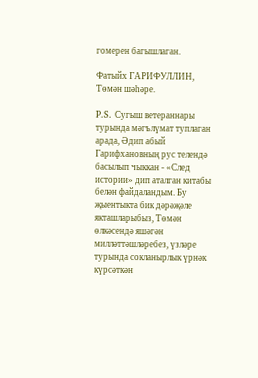гомерен багышлаган.

Фатыйх ГАРИФУЛЛИН, Төмән шәһәре.

P.S. Сугыш ветераннары турында мәгълүмат туплаган арада, Әдип абый Гарифхановның рус телендә басылып чыккан - «След истории» дип аталган китабы белән файдаландым. Бу җыентыкта бик дәрәҗәле якташларыбыз, Төмән өлкәсендә яшәгән милләттәшләребез, үзләре турында сокланырлык үрнәк күрсәткән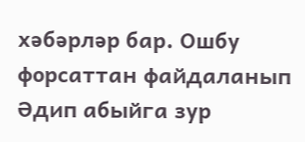хәбәрләр бар. Ошбу форсаттан файдаланып Әдип абыйга зур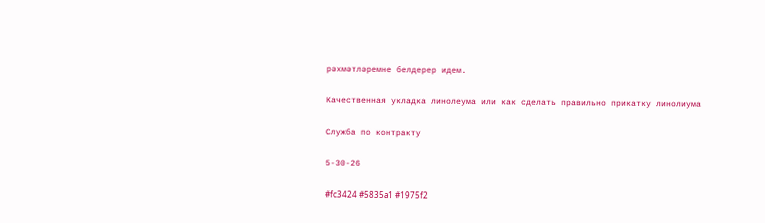рәхмәтләремне белдерер идем.

Качественная укладка линолеума или как сделать правильно прикатку линолиума

Служба по контракту

5-30-26

#fc3424 #5835a1 #1975f2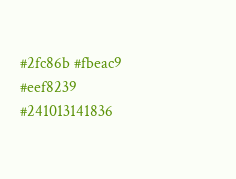#2fc86b #fbeac9 #eef8239 #241013141836